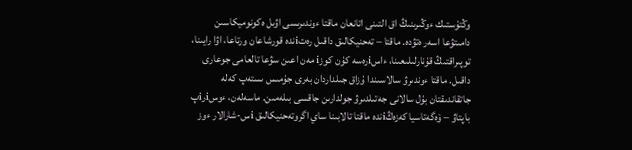وڭتۇستىك ءوڭىرىنىڭ اق التىنى اتانعان ماقتا ءوندىرىسى اۋىل ەكونوميكاسىن دامىتۋعا اسەر ەتۋدە. ماقتا – تەحنيكالىق داقىل رەتiندە قورشاعان ورتاعا، اۋا رايىنا، توپىراقتىڭ قۇنارلىلىعىنا، ءاسiرەسە كۇن كوزi مەن اعىن سۋعا تالعامى جوعارى داقىل. ماقتا ءوندىرۋ سالاسىندا ۇزاق جىلداردان بەرى جۇمىس ىستەپ كەلە جاتقاندىقتان بۇل سالانى جەتىلدىرۋ جولدارىن جاقسى بىلەمىن. ماسەلەن، ءوسiرiپ باپتاۋ – ۆەگەتاسيا كەزەڭiندە ماقتا تالابىنا ساي اگروتەحنيكالىق iس-شارالار ءوز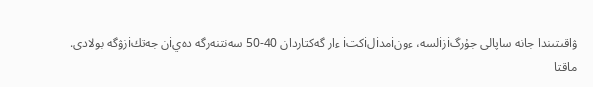ۋاقىتىندا جانە ساپالى جۇرگiزiلسە، ءونiمدiلiكتi ءار گەكتاردان 40-50 سەنتنەرگە دەيiن جەتكiزۋگە بولادى.
ماقتا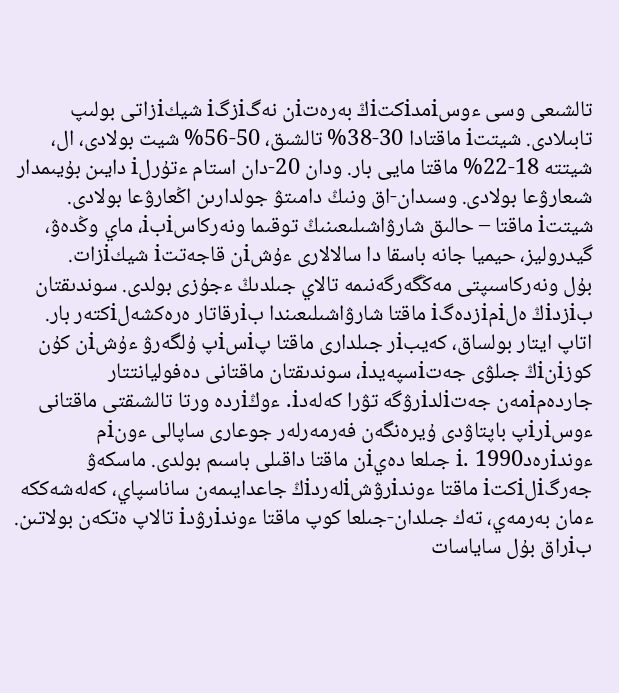تالشىعى وسى ءوسiمدiكتiڭ بەرەتiن نەگiزگi شيكiزاتى بولىپ تابىلادى. شيتتi ماقتادا 30-38% تالشىق، 50-56% شيت بولادى، ال، شيتتە 18-22% ماقتا مايى بار. ودان 20-دان استام ءتۇرلi دايىن بۇيىمدار شىعارۋعا بولادى. وسىدان-اق ونىڭ دامىتۋ جولدارىن اڭعارۋعا بولادى. شيتتi ماقتا – حالىق شارۋاشىلىعىنىڭ توقىما ونەركاسiبi، ماي وڭدەۋ، گيدروليز، حيميا جانە باسقا دا سالالارى ءۇشiن قاجەتتi شيكiزات.
بۇل ونەركاسىپتى مەڭگەرگەنىمە تالاي جىلدىڭ ءجۇزى بولدى. سوندىقتان بiزدiڭ ەلiمiزدەگi ماقتا شارۋاشىلىعىندا بiرقاتار ەرەكشەلiكتەر بار. اتاپ ايتار بولساق، كەيبiر جىلدارى ماقتا پiسiپ ۇلگەرۋ ءۇشiن كۇن كوزiنiڭ جىلۋى جەتiسپەيدi، سوندىقتان ماقتانى دەفوليانتتار جاردەمiمەن جەتiلدiرۋگە تۋرا كەلەدi. ءوڭiردە ورتا تالشىقتى ماقتانى ءوسiرiپ باپتاۋدى ۇيرەنگەن فەرمەرلەر جوعارى ساپالى ءونiم ءوندiرەدi. 1990 جىلعا دەيiن ماقتا داقىلى باسىم بولدى. ماسكەۋ جەرگiلiكتi ماقتا ءوندiرۋشiلەردiڭ جاعدايىمەن ساناسپاي، كەلەشەككە ءمان بەرمەي، تەك جىلدان-جىلعا كوپ ماقتا ءوندiرۋدi تالاپ ەتكەن بولاتىن. بiراق بۇل ساياسات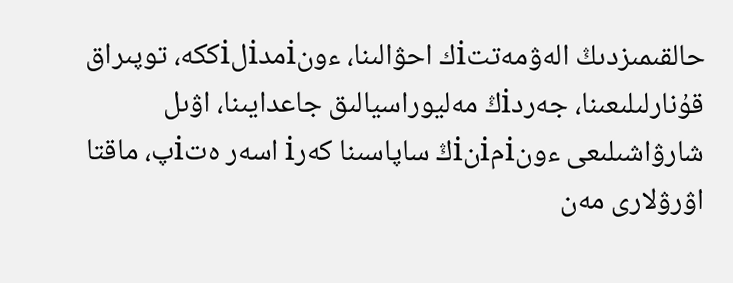حالقىمىزدىڭ الەۋمەتتiك احۋالىنا، ءونiمدiلiككە، توپىراق قۇنارلىلىعىنا، جەردiڭ مەليوراسيالىق جاعدايىنا، اۋىل شارۋاشىلىعى ءونiمiنiڭ ساپاسىنا كەرi اسەر ەتiپ، ماقتا اۋرۋلارى مەن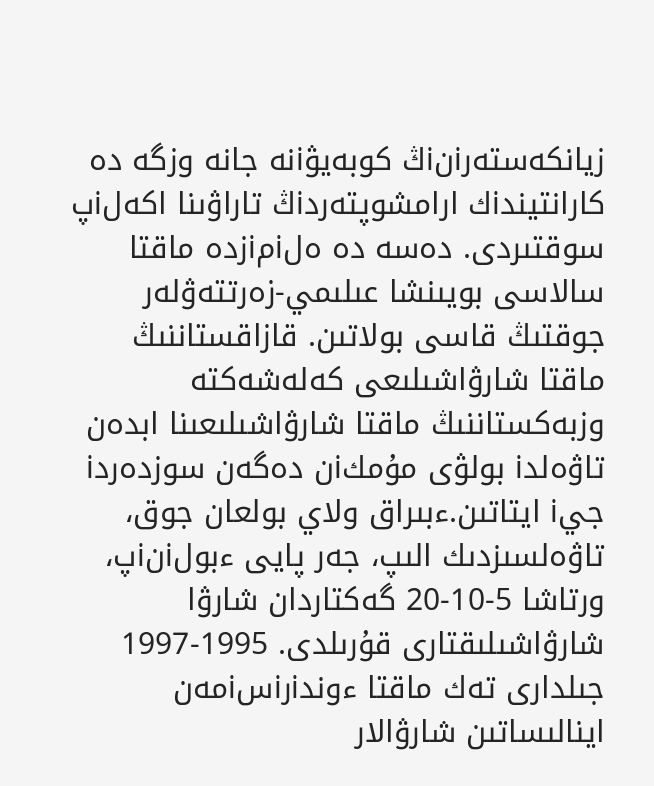زيانكەستەرiنiڭ كوبەيۋiنە جانە وزگە دە كارانتيندiك ارامشوپتەردiڭ تاراۋىنا اكەلiپ سوقتىردى. دەسە دە ەلiمiزدە ماقتا سالاسى بويىنشا عىلىمي-زەرتتەۋلەر جوقتىڭ قاسى بولاتىن. قازاقستاننىڭ ماقتا شارۋاشىلىعى كەلەشەكتە وزبەكستاننىڭ ماقتا شارۋاشىلىعىنا ابدەن تاۋەلدi بولۋى مۇمكiن دەگەن سوزدەردi جيi ايتاتىن.ءبىراق ولاي بولعان جوق، تاۋەلسىزدىك الىپ، جەر پايى ءبولiنiپ، ورتاشا 5-10-20 گەكتاردان شارۋا شارۋاشىلىقتارى قۇرىلدى. 1995-1997 جىلدارى تەك ماقتا ءوندiرiسiمەن اينالىساتىن شارۋالار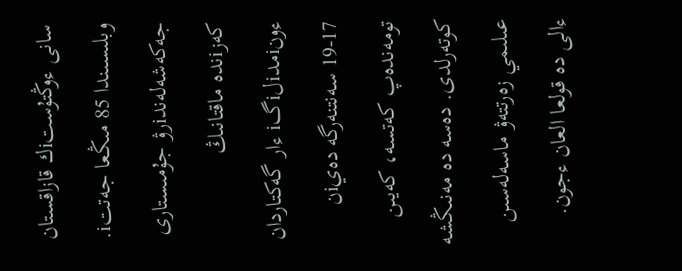سانى ءوڭتۇستiك قازاقستان وبلىسىندا 85 مىڭعا جەتتi. جەكەشەلەندiرۋ جۇمىستارى كەزiندە ماقتانىڭ ءونiمدiلiگi ءار گەكتاردان 17-19 سەنتنەرگە دەيiن تومەندەپ كەتسە، كەيىن كوتەرلدى. دەسە دە مەنىڭشە عىلىمي زەرتتەۋ ماسەلەسىن ءالى دە قولعا العان ءجون.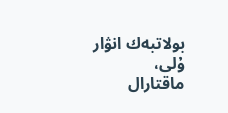بولاتبەك انۋار ۇلى،
ماقتارال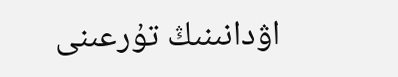اۋدانىنىڭ تۇرعىنى